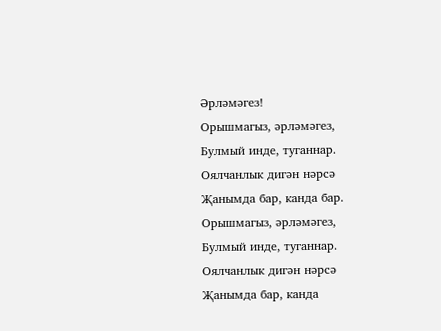Әрләмәгез!
Орышмагыз, әрләмәгез,
Булмый инде, туганнар.
Оялчанлык дигән нәрсә
Җанымда бар, канда бар.
Орышмагыз, әрләмәгез,
Булмый инде, туганнар.
Оялчанлык дигән нәрсә
Җанымда бар, канда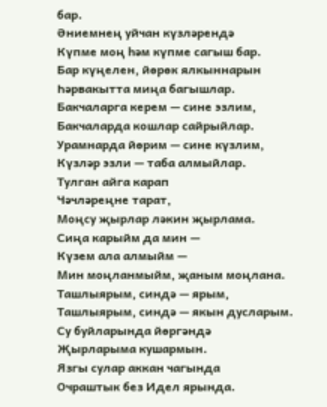бар.
Әниемнең уйчан күзләрендә
Күпме моң һәм күпме сагыш бар.
Бар күңелен, йөрөк ялкыннарын
Һәрвакытта миңа багышлар.
Бакчаларга керем — сине эзлим,
Бакчаларда кошлар сайрыйлар.
Урамнарда йөрим — сине күзлим,
Күзләр эзли — таба алмыйлар.
Тулган айга карап
Чәчләреңне тарат,
Моңсу җырлар ләкин җырлама.
Сиңа карыйм да мин —
Күзем ала алмыйм —
Мин моңланмыйм, җаным моңлана.
Ташлыярым, синдә — ярым,
Ташлыярым, синдә — якын дусларым.
Су буйларында йөргәндә
Җырларыма кушармын.
Язгы сулар аккан чагында
Очраштык без Идел ярында.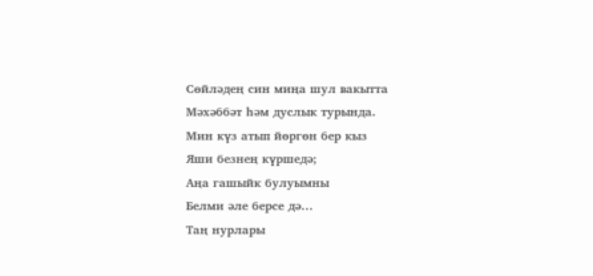Сөйләдең син миңа шул вакытта
Мәхәббәт һәм дуслык турында.
Мин күз атып йөргөн бер кыз
Яши безнең күршедә;
Аңа гашыйк булуымны
Белми әле берсе дә…
Таң нурлары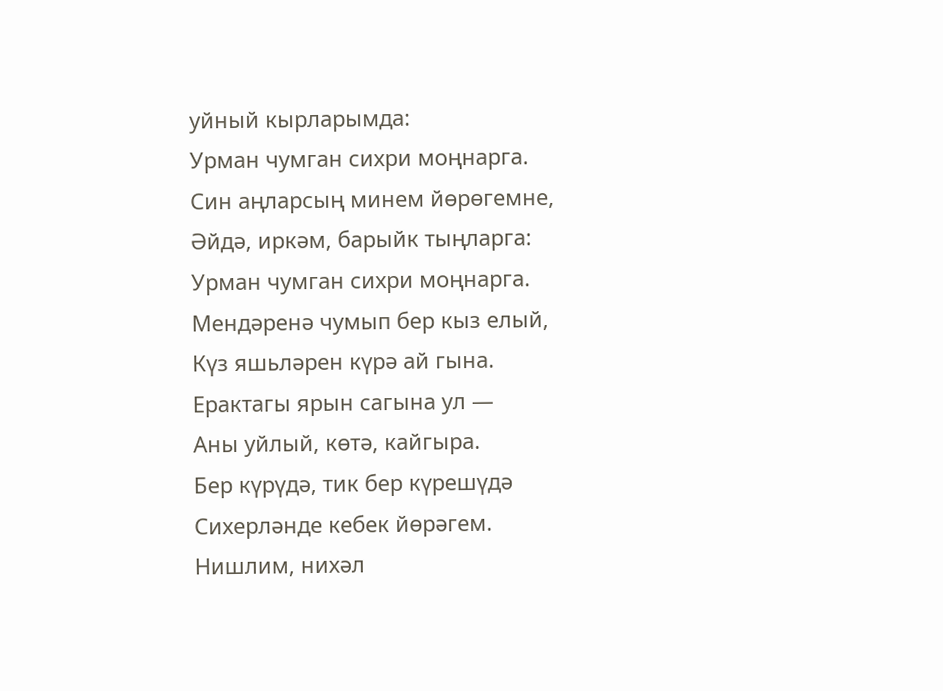уйный кырларымда:
Урман чумган сихри моңнарга.
Син аңларсың минем йөрөгемне,
Әйдә, иркәм, барыйк тыңларга:
Урман чумган сихри моңнарга.
Мендәренә чумып бер кыз елый,
Күз яшьләрен күрә ай гына.
Ерактагы ярын сагына ул —
Аны уйлый, көтә, кайгыра.
Бер күрүдә, тик бер күрешүдә
Сихерләнде кебек йөрәгем.
Нишлим, нихәл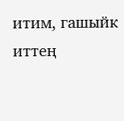итим, гашыйк иттең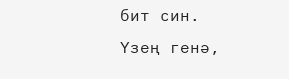бит син.
Үзең генә,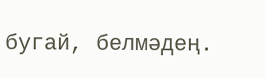бугай, белмәдең.